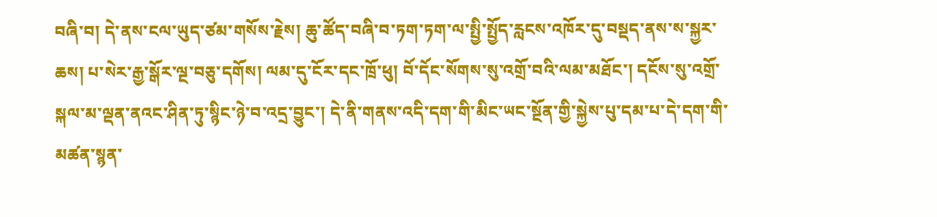བཞི་བ། དེ་ནས་ངལ་ཡུད་ཙམ་གསོས་རྗེས། ཆུ་ཚོད་བཞི་བ་ཏག་ཏག་ལ་སྤྱི་སྤྱོད་རླངས་འཁོར་དུ་བསྡད་ནས་ས་སྐྱར་ཆས། པ་སེར་རྒྱ་སྒོར་ལྔ་བཅུ་དགོས། ལམ་དུ་ངོར་དང་ཁྲོ་ཕུ། བོ་དོང་སོགས་སུ་འགྲོ་བའི་ལམ་མཐོང་། དངོས་སུ་འགྲོ་སྐལ་མ་ལྡན་ནའང་ཤིན་ཏུ་སྙིང་ཉེ་བ་འདྲ་བྱུང་། དེ་ནི་གནས་འདི་དག་གི་མིང་ཡང་སྔོན་གྱི་སྐྱེས་པུ་དམ་པ་དེ་དག་གི་མཚན་སྙན་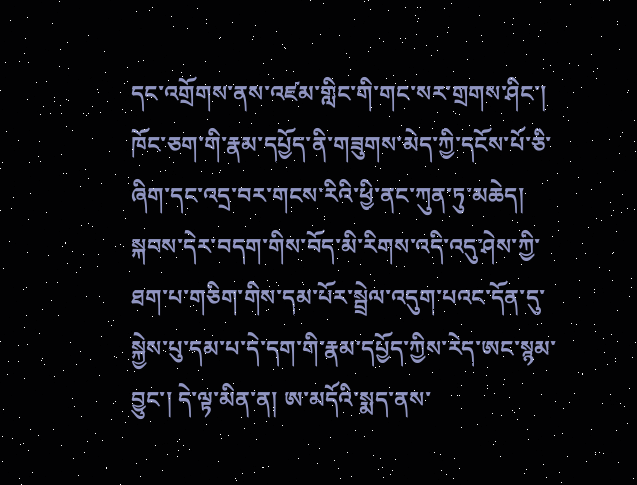དང་འགྲོགས་ནས་འཛམ་གླིང་གི་གང་སར་གྲགས་ཤིང་། ཁོང་ཅག་གི་རྣམ་དཔྱོད་ནི་གཟུགས་མེད་ཀྱི་དངོས་པོ་ཅི་ཞིག་དང་འདྲ་བར་གངས་རིའི་ཕྱི་ནང་ཀུན་ཏུ་མཆེད། སྐབས་དེར་བདག་གིས་བོད་མི་རིགས་འདི་འདུ་ཤེས་ཀྱི་ཐག་པ་གཅིག་གིས་དམ་པོར་སྦྲེལ་འདུག་པའང་དོན་དུ་སྐྱེས་པུ་དམ་པ་དེ་དག་གི་རྣམ་དཔྱོད་ཀྱིས་རེད་ཨང་སྙམ་བྱུང་། དེ་ལྟ་མིན་ན། ཨ་མདོའི་སྨད་ནས་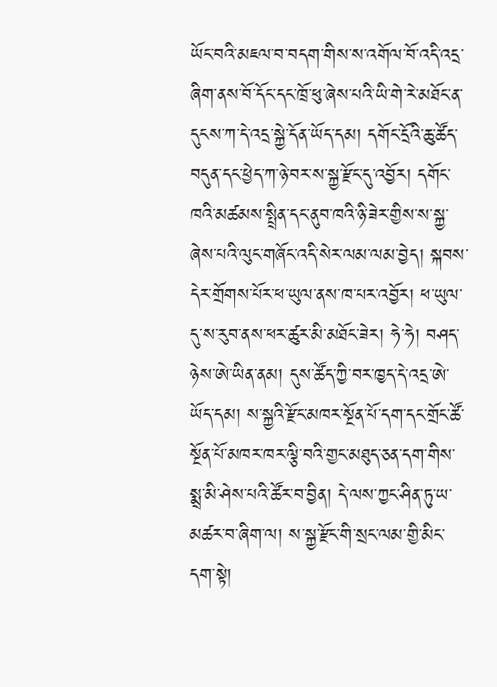ཡོང་བའི་མཇལ་བ་བདག་གིས་ས་འགོལ་བོ་འདི་འདྲ་ཞིག་ནས་བོ་དོང་དང་ཁྲོ་ཕུ་ཞེས་པའི་ཡི་གེ་རེ་མཐོང་ན་དུངས་ཀ་དེ་འདྲ་སྐྱེ་དོན་ཡོད་དམ། དགོང་དྲོའི་ཆུ་ཚོད་བདུན་དང་ཕྱེད་ཀ་ཉེ་བར་ས་སྐྱ་རྫོང་དུ་འབྱོར། དགོང་ཁའི་མཚམས་སྤྲིན་དང་ནུབ་ཁའི་ཉི་ཟེར་གྱིས་ས་སྐྱ་ཞེས་པའི་ལུང་གཞོང་འདི་སེར་ལམ་ལམ་བྱེད། སྐབས་དེར་གྲོགས་པོར་ཕ་ཡུལ་ནས་ཁ་པར་འབྱོར། ཕ་ཡུལ་དུ་ས་རུབ་ནས་ཕར་ཚུར་མི་མཐོང་ཟེར། ཧེ་ཧེ། བཤད་ཉེས་ཨེ་ཡིན་ནམ། དུས་ཚོད་ཀྱི་བར་ཁྱད་དེ་འདྲ་ཨེ་ཡོད་དམ། ས་སྐྱའི་རྫོང་མཁར་སྔོན་པོ་དག་དང་གྲོང་ཚོ་སྔོན་པོ་མཁར་ཁར་ལྕི་བའི་གྱང་མཐུད་ཅན་དག་གིས་སྨྲ་མི་ཤེས་པའི་ཚོར་བ་བྱིན། དེ་ལས་ཀྱང་ཤིན་ཏུ་ཡ་མཚར་བ་ཞིག་ལ། ས་སྐྱ་རྫོང་གི་སྲང་ལམ་གྱི་མིང་དག་སྟེ།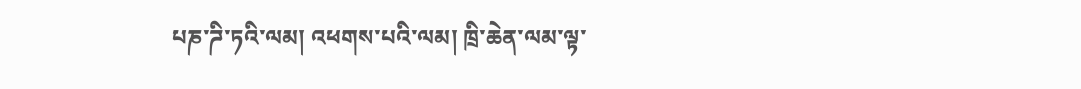པཎ་ཌི་ཏའི་ལམ། འཕགས་པའི་ལམ། ཁྲི་ཆེན་ལམ་ལྟ་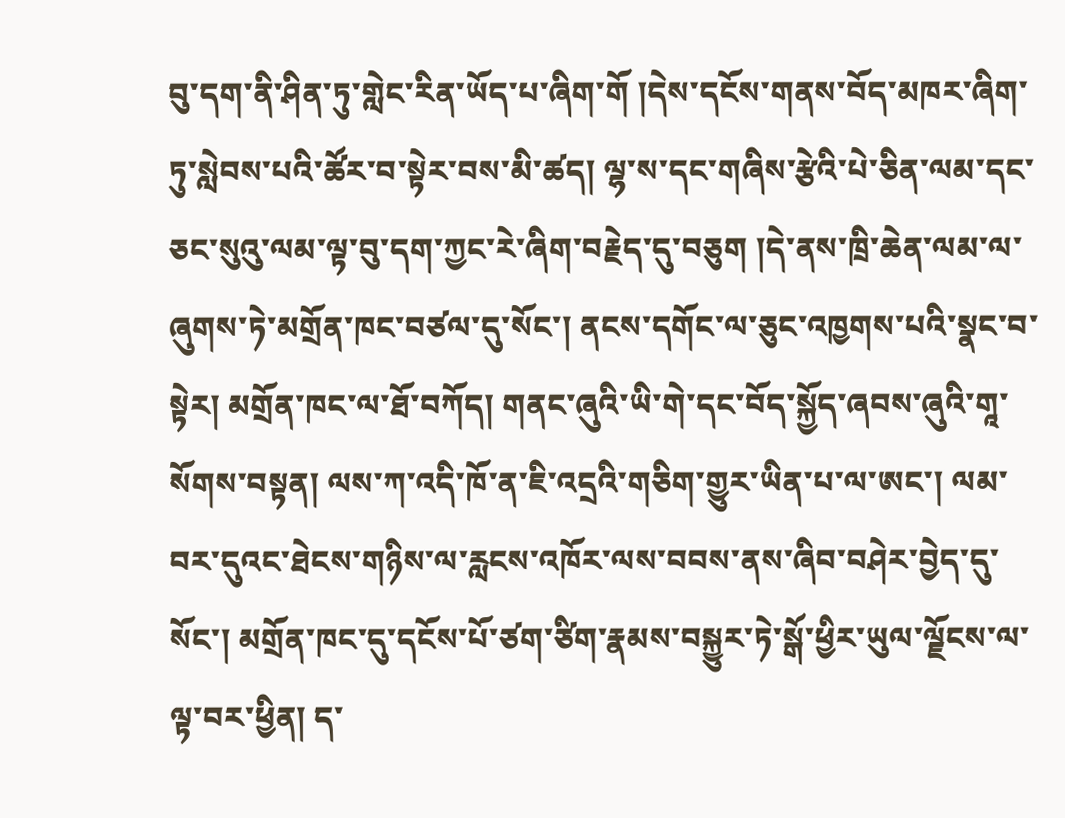བུ་དག་ནི་ཤིན་ཏུ་གླེང་རིན་ཡོད་པ་ཞིག་གོ །དེས་དངོས་གནས་བོད་མཁར་ཞིག་ཏུ་སླེབས་པའི་ཚོར་བ་སྟེར་བས་མི་ཚད། ལྷ་ས་དང་གཞིས་རྩེའི་པེ་ཅིན་ལམ་དང་ཅང་སུའུ་ལམ་ལྟ་བུ་དག་ཀྱང་རེ་ཞིག་བརྗེད་དུ་བཅུག །དེ་ནས་ཁྲི་ཆེན་ལམ་ལ་ཞུགས་ཏེ་མགྲོན་ཁང་བཙལ་དུ་སོང་། ནངས་དགོང་ལ་ཅུང་འཁྱགས་པའི་སྣང་བ་སྟེར། མགྲོན་ཁང་ལ་ཐོ་བཀོད། གནང་ཞུའི་ཡི་གེ་དང་བོད་སྐྱོད་ཞབས་ཞུའི་གཱ་སོགས་བསྟན། ལས་ཀ་འདི་ཁོ་ན་ཇི་འདྲའི་གཅིག་གྱུར་ཡིན་པ་ལ་ཨང་། ལམ་བར་དུའང་ཐེངས་གཉིས་ལ་རླངས་འཁོར་ལས་བབས་ནས་ཞིབ་བཤེར་བྱེད་དུ་སོང་། མགྲོན་ཁང་དུ་དངོས་པོ་ཙག་ཙིག་རྣམས་བསྐྱུར་ཏེ་སྒོ་ཕྱིར་ཡུལ་ལྗོངས་ལ་ལྟ་བར་ཕྱིན། ད་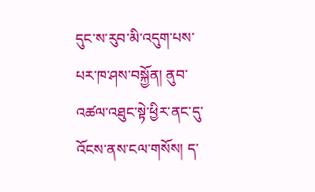དུང་ས་རུབ་མི་འདུག་པས་པར་ཁ་ཤས་བསྐྱོན། ནུབ་འཚལ་འཐུང་སྟེ་ཕྱིར་ནང་དུ་འོངས་ནས་ངལ་གསོས། ད་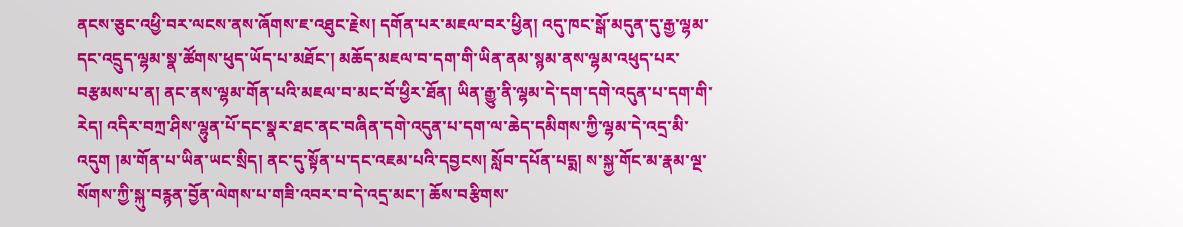ནངས་ཅུང་འཕྱི་བར་ལངས་ནས་ཞོགས་ཇ་འཐུང་རྗེས། དགོན་པར་མཇལ་བར་ཕྱིན། འདུ་ཁང་སྒོ་མདུན་དུ་རྒྱ་ལྷམ་དང་འདྲུད་ལྷམ་སྣ་ཚོགས་ཕུད་ཡོད་པ་མཐོང་། མཆོད་མཇལ་བ་དག་གི་ཡིན་ནམ་སྙམ་ནས་ལྷམ་འཕུད་པར་བརྩམས་པ་ན། ནང་ནས་ལྷམ་གོན་པའི་མཇལ་བ་མང་བོ་ཕྱིར་ཐོན། ཡིན་རྒྱུ་ནི་ལྷམ་དེ་དག་དགེ་འདུན་པ་དག་གི་རེད། འདིར་བཀྲ་ཤིས་ལྷུན་པོ་དང་སྣར་ཐང་ནང་བཞིན་དགེ་འདུན་པ་དག་ལ་ཆེད་དམིགས་ཀྱི་ལྷམ་དེ་འདྲ་མི་འདུག །མ་གོན་པ་ཡིན་ཡང་སྲིད། ནང་དུ་སྟོན་པ་དང་འཇམ་པའི་དབྱངས། སློབ་དཔོན་པདྨ། ས་སྐྱ་གོང་མ་རྣམ་ལྔ་སོགས་ཀྱི་སྐུ་བརྙན་བྱོན་ལེགས་པ་གཟི་འབར་བ་དེ་འདྲ་མང་། ཆོས་བརྩིགས་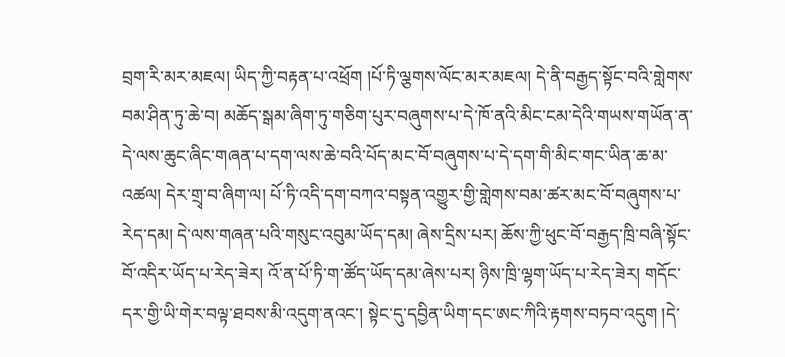བྲག་རི་མར་མཇལ། ཡིད་ཀྱི་བརྟན་པ་འཕྲོག །པོ་ཏི་ལྕགས་ལོང་མར་མཇལ། དེ་ནི་བརྒྱད་སྟོང་བའི་གླེགས་བམ་ཤིན་ཏུ་ཆེ་བ། མཆོད་སྒམ་ཞིག་ཏུ་གཅིག་པུར་བཞུགས་པ་དེ་ཁོ་ནའི་མིང་ངམ་དེའི་གཡས་གཡོན་ན་དེ་ལས་ཆུང་ཞིང་གཞན་པ་དག་ལས་ཆེ་བའི་པོད་མང་བོ་བཞུགས་པ་དེ་དག་གི་མིང་གང་ཡིན་ཆ་མ་འཚལ། དེར་གྲྭ་བ་ཞིག་ལ། པོ་ཏི་འདི་དག་བཀའ་བསྟན་འགྱུར་གྱི་གླེགས་བམ་ཚར་མང་བོ་བཞུགས་པ་རེད་དམ། དེ་ལས་གཞན་པའི་གསུང་འབུམ་ཡོད་དམ། ཞེས་དྲིས་པར། ཆོས་ཀྱི་ཕུང་བོ་བརྒྱད་ཁྲི་བཞི་སྟོང་བོ་འདིར་ཡོད་པ་རེད་ཟེར། འོ་ན་པོ་ཏི་ག་ཚོད་ཡོད་དམ་ཞེས་པར། ཉིས་ཁྲི་ལྷག་ཡོད་པ་རེད་ཟེར། གདོང་དར་གྱི་ཡི་གེར་བལྟ་ཐབས་མི་འདུག་ནའང་། སྟེང་དུ་དབྱིན་ཡིག་དང་ཨང་ཀིའི་རྟགས་བཏབ་འདུག །དེ་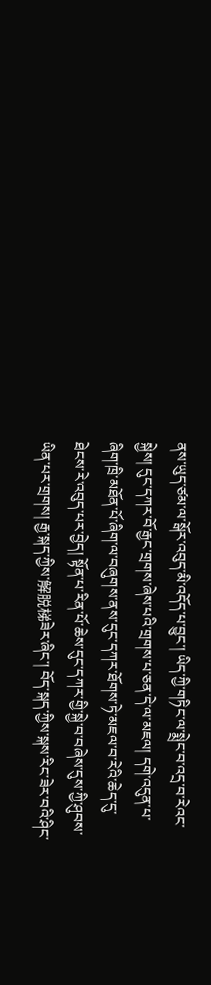ནས་ཡུད་ཙམ་ལ་སྒོར་འབུད་མི་འདོད་པ་བྱུང་། ཡིད་ཀྱི་གཏིང་ལ་སྨྲེང་བ་འདྲ་བ་རེའང་སྐྱེས། དུང་དཀར་བོ་རྒྱང་གྲགས་ཞེས་པའི་གྲགས་པ་ཅན་དེ་ལ་མཇལ། དགེ་འདུན་པ་ཞིག་ཁྲི་མཐོན་པོ་ཞིག་ལ་བཞུགས་ནས་དུང་དཀར་ཐོགས་ཏེ་མཇལ་བ་རེའི་ཆེད་དུ་ཐེངས་རེ་འབུད་པར་བྱེད། སྟོན་པ་རིན་པོ་ཆེས་དུང་དཀར་གྱི་སྐྱེ་བ་བཞེས་དུས་ཀྱི་ཤུབས་ཡིན་པར་གྲགས། རྒྱ་སྐད་ཀྱིས་解脱梯ཟེར་ཞིང་། བོད་སྐད་ཀྱིས་སྐས་རིང་ཟེར་བའི་ཤིང་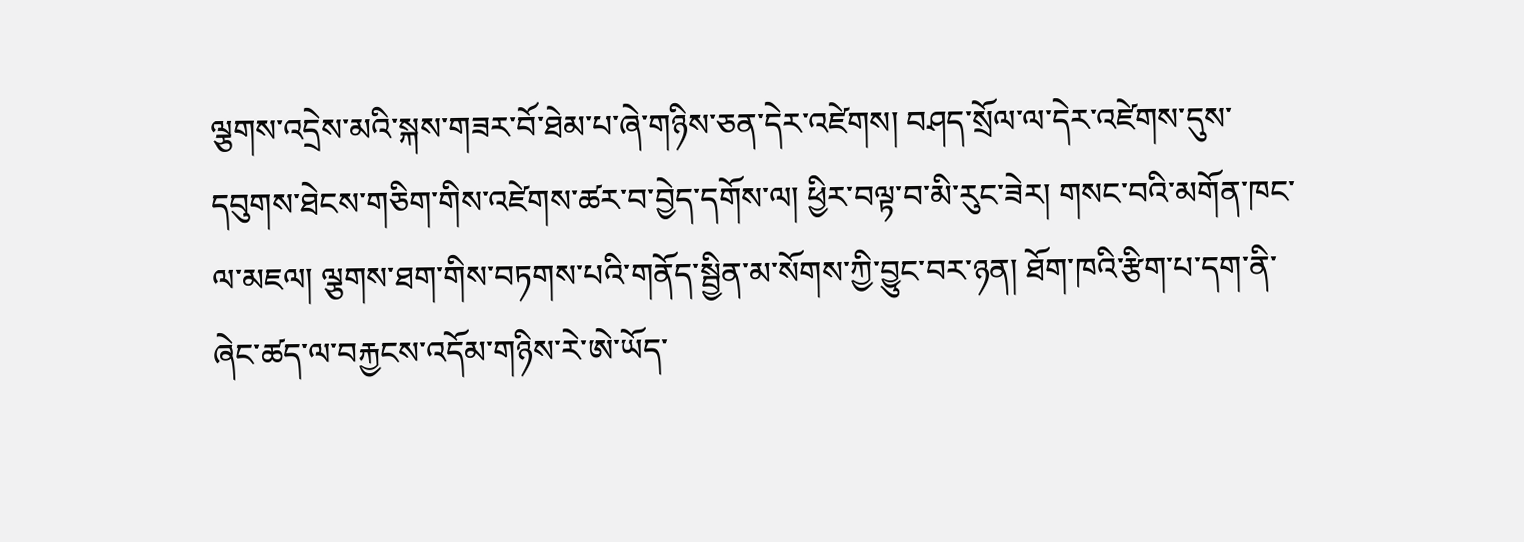ལྕགས་འདྲེས་མའི་སྐས་གཟར་བོ་ཐེམ་པ་ཞེ་གཉིས་ཅན་དེར་འཛེགས། བཤད་སྲོལ་ལ་དེར་འཛེགས་དུས་དབུགས་ཐེངས་གཅིག་གིས་འཛེགས་ཚར་བ་བྱེད་དགོས་ལ། ཕྱིར་བལྟ་བ་མི་རུང་ཟེར། གསང་བའི་མགོན་ཁང་ལ་མཇལ། ལྕགས་ཐག་གིས་བཏགས་པའི་གནོད་སྦྱིན་མ་སོགས་ཀྱི་བྱུང་བར་ཉན། ཐོག་ཁའི་རྩིག་པ་དག་ནི་ཞེང་ཚད་ལ་བརྐྱངས་འདོམ་གཉིས་རེ་ཨེ་ཡོད་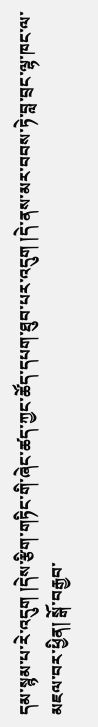དམ་སྙམ་པ་རེ་འདུག །དེས་རྩིག་གཏིང་གི་ཞེང་ཚད་ཀྱང་ཚོད་དཔག་ཐུབ་པར་འདུག །དེ་ནས་མར་བབས་ཏེ་བླ་བྲང་ལྷ་ཁང་ལ་མཇལ་བར་ཕྱིན། སྒོ་བརྒྱབ་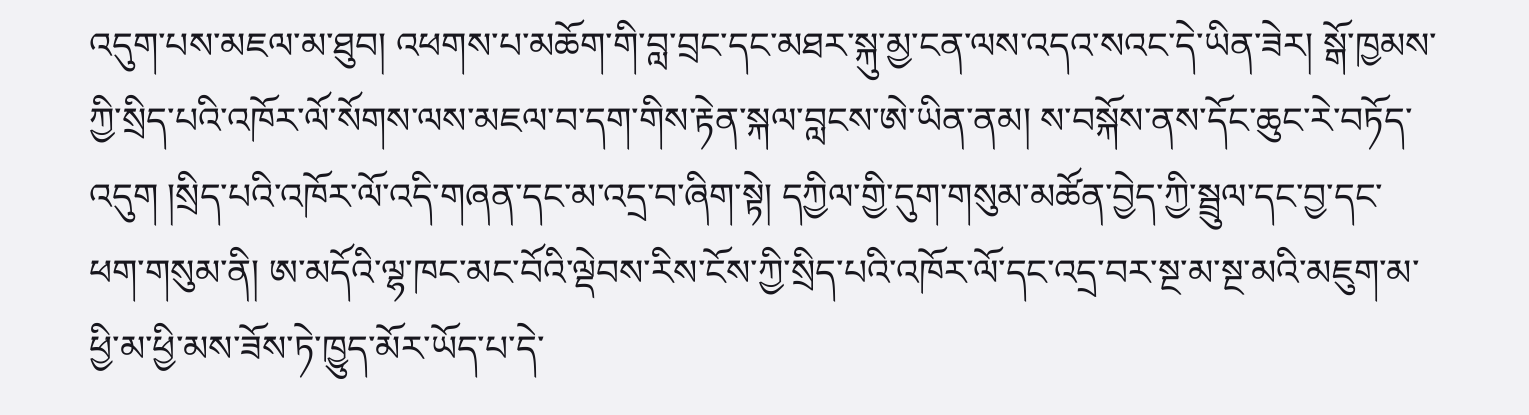འདུག་པས་མཇལ་མ་ཐུབ། འཕགས་པ་མཆོག་གི་བླ་བྲང་དང་མཐར་སྐུ་མྱ་ངན་ལས་འདའ་སའང་དེ་ཡིན་ཟེར། སྒོ་ཁྱམས་ཀྱི་སྲིད་པའི་འཁོར་ལོ་སོགས་ལས་མཇལ་བ་དག་གིས་རྟེན་སྐལ་བླངས་ཨེ་ཡིན་ནམ། ས་བསྐོས་ནས་དོང་ཆུང་རེ་བཏོད་འདུག །སྲིད་པའི་འཁོར་ལོ་འདི་གཞན་དང་མ་འདྲ་བ་ཞིག་སྟེ། དཀྱིལ་གྱི་དུག་གསུམ་མཚོན་བྱེད་ཀྱི་སྦྲུལ་དང་བྱ་དང་ཕག་གསུམ་ནི། ཨ་མདོའི་ལྷ་ཁང་མང་བོའི་ལྡེབས་རིས་ངོས་ཀྱི་སྲིད་པའི་འཁོར་ལོ་དང་འདྲ་བར་སྔ་མ་སྔ་མའི་མཇུག་མ་ཕྱི་མ་ཕྱི་མས་ཟོས་ཏེ་ཁྱུད་མོར་ཡོད་པ་དེ་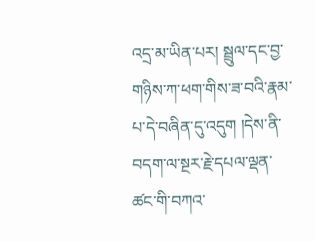འདྲ་མ་ཡིན་པར། སྦྲུལ་དང་བྱ་གཉིས་ཀ་ཕག་གིས་ཟ་བའི་རྣམ་པ་དེ་བཞིན་དུ་འདུག །དེས་ནི་བདག་ལ་སྔར་རྗེ་དཔལ་ལྡན་ཚང་གི་བཀའ་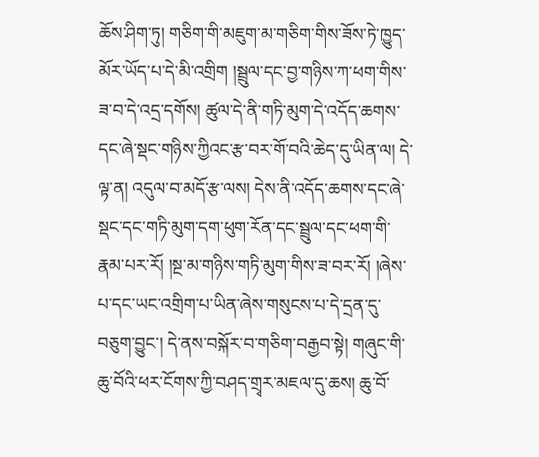ཆོས་ཤིག་ཏུ། གཅིག་གི་མཇུག་མ་གཅིག་གིས་ཟོས་ཏེ་ཁྱུད་མོར་ཡོད་པ་དེ་མི་འགྲིག །སྦྲུལ་དང་བྱ་གཉིས་ཀ་ཕག་གིས་ཟ་བ་དེ་འདྲ་དགོས། ཚུལ་དེ་ནི་གཏི་མུག་དེ་འདོད་ཆགས་དང་ཞེ་སྡང་གཉིས་ཀྱིའང་རྩ་བར་གོ་བའི་ཆེད་དུ་ཡིན་ལ། དེ་ལྟ་ན། འདུལ་བ་མདོ་རྩ་ལས། དེས་ནི་འདོད་ཆགས་དང་ཞེ་སྡང་དང་གཏི་མུག་དག་ཕུག་རོན་དང་སྦྲུལ་དང་ཕག་གི་རྣམ་པར་རོ། །སྔ་མ་གཉིས་གཏི་མུག་གིས་ཟ་བར་རོ། །ཞེས་པ་དང་ཡང་འགྲིག་པ་ཡིན་ཞེས་གསུངས་པ་དེ་དྲན་དུ་བཅུག་བྱུང་། དེ་ནས་བསྐོར་བ་གཅིག་བརྒྱབ་སྟེ། གཞུང་གི་ཆུ་བོའི་ཕར་ངོགས་ཀྱི་བཤད་གྲྭར་མཇལ་དུ་ཆས། ཆུ་བོ་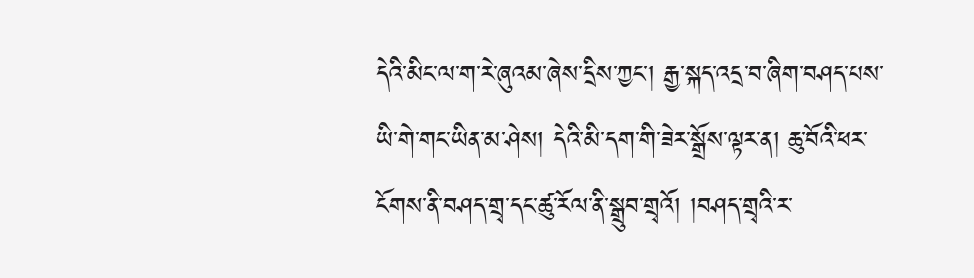དེའི་མིང་ལ་ག་རེ་ཞུའམ་ཞེས་དྲིས་ཀྱང་། རྒྱ་སྐད་འདྲ་བ་ཞིག་བཤད་པས་ཡི་གེ་གང་ཡིན་མ་ཤེས། དེའི་མི་དག་གི་ཟེར་སྒྲོས་ལྟར་ན། ཆུ་བོའི་ཕར་ངོགས་ནི་བཤད་གྲྭ་དང་ཚུ་རོལ་ནི་སྒྲུབ་གྲྭའོ། །བཤད་གྲྭའི་ར་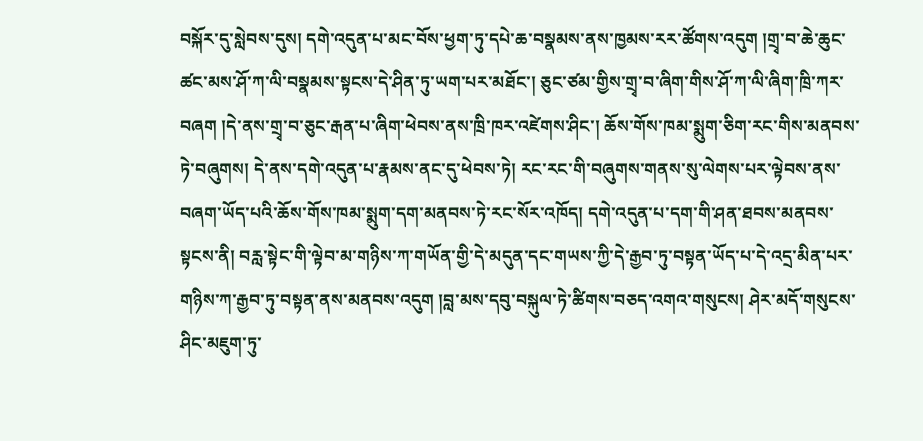བསྐོར་དུ་སླེབས་དུས། དགེ་འདུན་པ་མང་བོས་ཕྱག་ཏུ་དཔེ་ཆ་བསྣམས་ནས་ཁྱམས་རར་ཚོགས་འདུག །གྲྭ་བ་ཆེ་ཆུང་ཚང་མས་ཤོ་ཀ་ལི་བསྣམས་སྟངས་དེ་ཤིན་ཏུ་ཡག་པར་མཐོང་། ཅུང་ཙམ་གྱིས་གྲྭ་བ་ཞིག་གིས་ཤོ་ཀ་ལི་ཞིག་ཁྲི་ཀར་བཞག །དེ་ནས་གྲྭ་བ་ཅུང་རྒན་པ་ཞིག་ཕེབས་ནས་ཁྲི་ཁར་འཛེགས་ཤིང་། ཆོས་གོས་ཁམ་སྨུག་ཅིག་རང་གིས་མནབས་ཏེ་བཞུགས། དེ་ནས་དགེ་འདུན་པ་རྣམས་ནང་དུ་ཕེབས་ཏེ། རང་རང་གི་བཞུགས་གནས་སུ་ལེགས་པར་ལྟེབས་ནས་བཞག་ཡོད་པའི་ཆོས་གོས་ཁམ་སྨུག་དག་མནབས་ཏེ་རང་སོར་འཁོད། དགེ་འདུན་པ་དག་གི་ཤན་ཐབས་མནབས་སྟངས་ནི། བརླ་སྟེང་གི་ལྟེབ་མ་གཉིས་ཀ་གཡོན་གྱི་དེ་མདུན་དང་གཡས་ཀྱི་དེ་རྒྱབ་ཏུ་བསྟན་ཡོད་པ་དེ་འདྲ་མིན་པར་གཉིས་ཀ་རྒྱབ་ཏུ་བསྟན་ནས་མནབས་འདུག །བླ་མས་དབུ་བསྐུལ་ཏེ་ཚིགས་བཅད་འགའ་གསུངས། ཤེར་མདོ་གསུངས་ཤིང་མཇུག་ཏུ་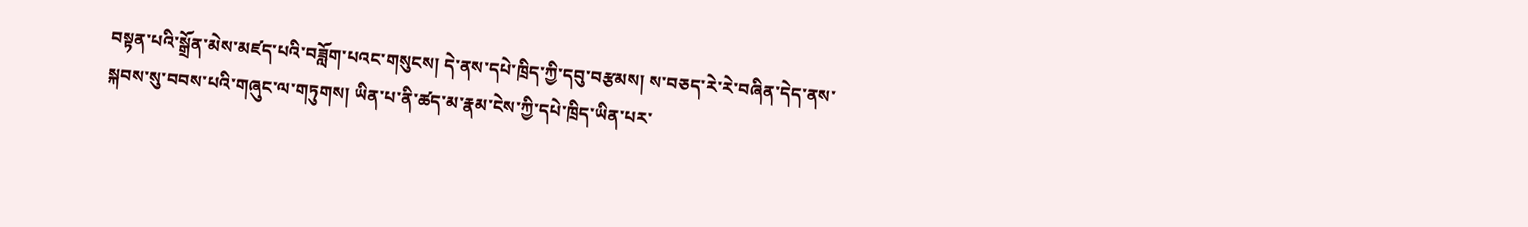བསྟན་པའི་སྒྲོན་མེས་མཛད་པའི་བཟློག་པའང་གསུངས། དེ་ནས་དཔེ་ཁྲིད་ཀྱི་དབུ་བརྩམས། ས་བཅད་རེ་རེ་བཞིན་དེད་ནས་སྐབས་སུ་བབས་པའི་གཞུང་ལ་གཏུགས། ཡིན་པ་ནི་ཚད་མ་རྣམ་ངེས་ཀྱི་དཔེ་ཁྲིད་ཡིན་པར་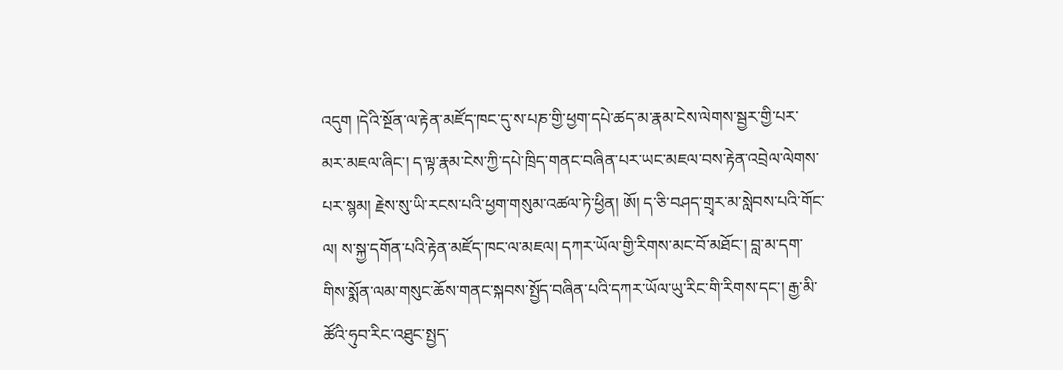འདུག །དེའི་སྔོན་ལ་རྟེན་མཛོད་ཁང་དུ་ས་པཎ་གྱི་ཕྱག་དཔེ་ཚད་མ་རྣམ་ངེས་ལེགས་སྦྱར་གྱི་པར་མར་མཇལ་ཞིང་། ད་ལྟ་རྣམ་ངེས་ཀྱི་དཔེ་ཁྲིད་གནང་བཞིན་པར་ཡང་མཇལ་བས་རྟེན་འབྲེལ་ལེགས་པར་སྙམ། རྗེས་སུ་ཡི་རངས་པའི་ཕྱག་གསུམ་འཚལ་ཏེ་ཕྱིན། ཨོ། ད་ཅི་བཤད་གྲྭར་མ་སླེབས་པའི་གོང་ལ། ས་སྐྱ་དགོན་པའི་རྟེན་མཛོད་ཁང་ལ་མཇལ། དཀར་ཡོལ་གྱི་རིགས་མང་བོ་མཐོང་། བླ་མ་དག་གིས་སྨོན་ལམ་གསུང་ཆོས་གནང་སྐབས་སྤྱོད་བཞིན་པའི་དཀར་ཡོལ་ཡུ་རིང་གི་རིགས་དང་། རྒྱ་མི་ཚོའི་ཧུབ་རིང་འཐུང་སྤྱད་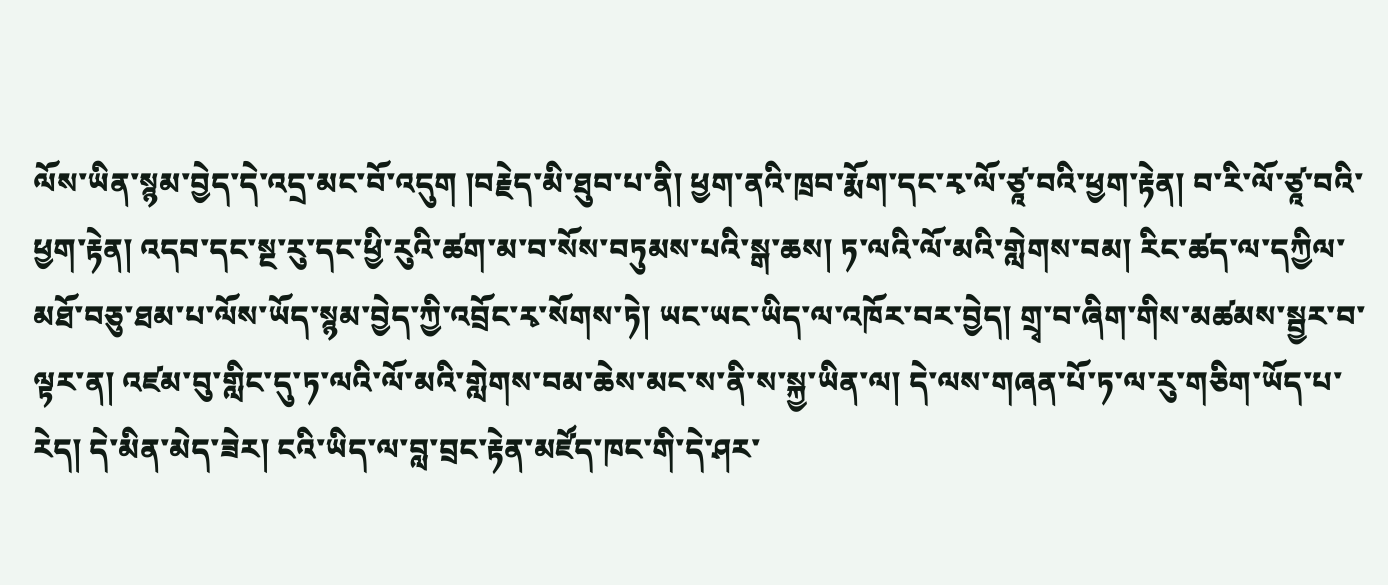ལོས་ཡིན་སྙམ་བྱེད་དེ་འདྲ་མང་བོ་འདུག །བརྗེད་མི་ཐུབ་པ་ནི། ཕྱག་ནའི་ཁྲབ་རྨོག་དང་རྭ་ལོ་ཙཱ་བའི་ཕྱག་རྟེན། བ་རི་ལོ་ཙཱ་བའི་ཕྱག་རྟེན། འདབ་དང་སྔ་རུ་དང་ཕྱི་རུའི་ཚག་མ་བ་སོས་བཏུམས་པའི་སྒ་ཆས། ཏ་ལའི་ལོ་མའི་གླེགས་བམ། རིང་ཚད་ལ་དཀྱིལ་མཐོ་བཅུ་ཐམ་པ་ལོས་ཡོད་སྙམ་བྱེད་ཀྱི་འབྲོང་རྭ་སོགས་ཏེ། ཡང་ཡང་ཡིད་ལ་འཁོར་བར་བྱེད། གྲྭ་བ་ཞིག་གིས་མཚམས་སྦྱར་བ་ལྟར་ན། འཛམ་བུ་གླིང་དུ་ཏ་ལའི་ལོ་མའི་གླེགས་བམ་ཆེས་མང་ས་ནི་ས་སྐྱ་ཡིན་ལ། དེ་ལས་གཞན་པོ་ཏ་ལ་རུ་གཅིག་ཡོད་པ་རེད། དེ་མིན་མེད་ཟེར། ངའི་ཡིད་ལ་བླ་བྲང་རྟེན་མཛོད་ཁང་གི་དེ་ཤར་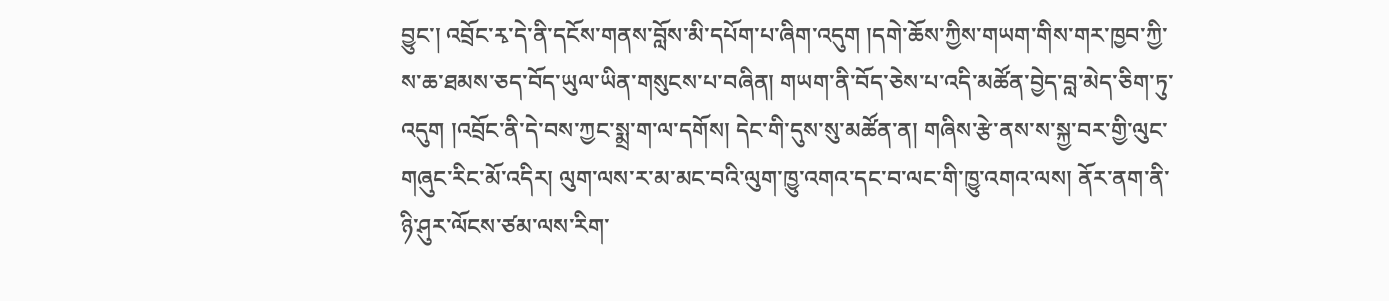བྱུང་། འབྲོང་རྭ་དེ་ནི་དངོས་གནས་བློས་མི་དཔོག་པ་ཞིག་འདུག །དགེ་ཆོས་ཀྱིས་གཡག་གིས་གར་ཁྱབ་ཀྱི་ས་ཆ་ཐམས་ཅད་བོད་ཡུལ་ཡིན་གསུངས་པ་བཞིན། གཡག་ནི་བོད་ཅེས་པ་འདི་མཚོན་བྱེད་བླ་མེད་ཅིག་ཏུ་འདུག །འབྲོང་ནི་དེ་བས་ཀྱང་སྨྲ་ག་ལ་དགོས། དེང་གི་དུས་སུ་མཚོན་ན། གཞིས་རྩེ་ནས་ས་སྐྱ་བར་གྱི་ལུང་གཞུང་རིང་མོ་འདིར། ལུག་ལས་ར་མ་མང་བའི་ལུག་ཁྱུ་འགའ་དང་བ་ལང་གི་ཁྱུ་འགའ་ལས། ནོར་ནག་ནི་ཉི་ཤུར་ལོངས་ཙམ་ལས་རིག་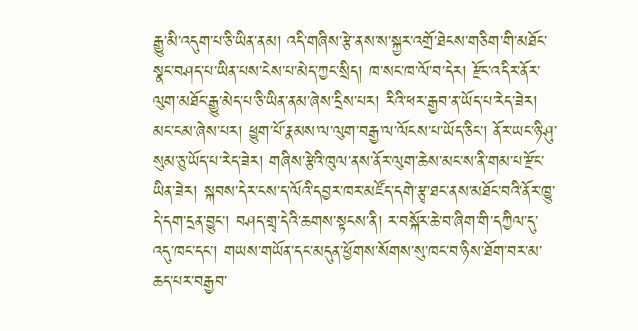རྒྱུ་མི་འདུག་པ་ཅི་ཡིན་ནམ། འདི་གཞིས་རྩེ་ནས་ས་སྐྱར་འགྲོ་ཐེངས་གཅིག་གི་མཐོང་སྣང་བཤད་པ་ཡིན་པས་ངེས་པ་མེད་ཀྱང་སྲིད། ཁ་སང་ཁ་ལོ་བ་དེར། རྫོང་འདིར་ནོར་ལུག་མཐོང་རྒྱུ་མེད་པ་ཅི་ཡིན་ནམ་ཞེས་དྲིས་པར། རིའི་ཕར་རྒྱབ་ན་ཡོད་པ་རེད་ཟེར། མང་ངམ་ཞེས་པར། ཕྱུག་པོ་རྣམས་ལ་ལུག་བརྒྱ་ལ་ལོངས་པ་ཡོད་ཅིང་། ནོར་ཡང་ཉི་ཤུ་སུམ་ཅུ་ཡོད་པ་རེད་ཟེར། གཞིས་རྩེའི་ཁུལ་ནས་ནོར་ལུག་ཆེས་མང་ས་ནི་གམ་པ་རྫོང་ཡིན་ཟེར། སྐབས་དེར་ངས་ད་ལོའི་དབྱར་ཁར་མཛོད་དགེ་རྩྭ་ཐང་ནས་མཐོང་བའི་ནོར་ཁྱུ་དེ་དག་དྲན་བྱུང་། བཤད་གྲྭ་དེའི་ཆགས་སྟངས་ནི། ར་བསྐོར་ཆེ་བ་ཞིག་གི་དཀྱིལ་དུ་འདུ་ཁང་དང་། གཡས་གཡོན་དང་མདུན་ཕྱོགས་སོགས་སུ་ཁང་བ་ཉིས་ཐོག་བར་མ་ཆད་པར་བརྒྱབ་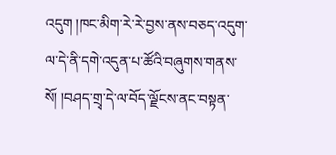འདུག །ཁང་མིག་རེ་རེ་བྱས་ནས་བཅད་འདུག་ལ་དེ་ནི་དགེ་འདུན་པ་ཚོའི་བཞུགས་གནས་སོ། །བཤད་གྲྭ་དེ་ལ་བོད་ལྗོངས་ནང་བསྟན་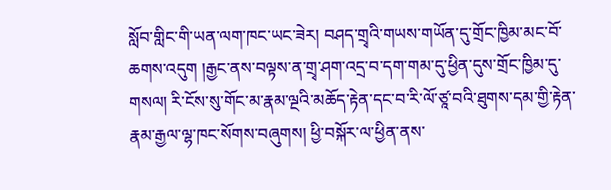སློབ་གླིང་གི་ཡན་ལག་ཁང་ཡང་ཟེར། བཤད་གྲྭའི་གཡས་གཡོན་དུ་གྲོང་ཁྱིམ་མང་བོ་ཆགས་འདུག །རྒྱང་ནས་བལྟས་ན་གྲྭ་ཤག་འདྲ་བ་དག་གམ་དུ་ཕྱིན་དུས་གྲོང་ཁྱིམ་དུ་གསལ། རི་ངོས་སུ་གོང་མ་རྣམ་ལྔའི་མཆོད་རྟེན་དང་བ་རི་ལོ་ཙཱ་བའི་ཐུགས་དམ་གྱི་རྟེན་རྣམ་རྒྱལ་ལྷ་ཁང་སོགས་བཞུགས། ཕྱི་བསྐོར་ལ་ཕྱིན་ནས་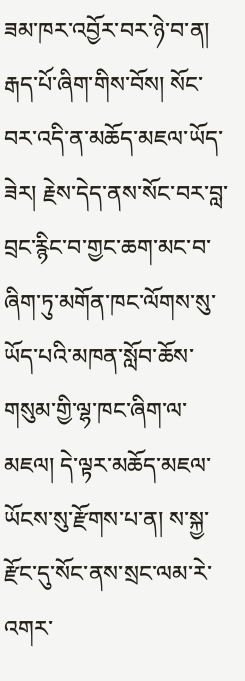ཟམ་ཁར་འབྱོར་བར་ཉེ་བ་ན། རྒད་པོ་ཞིག་གིས་བོས། སོང་བར་འདི་ན་མཆོད་མཇལ་ཡོད་ཟེར། རྗེས་དེད་ནས་སོང་བར་བླ་བྲང་རྙིང་བ་གྱང་ཆག་མང་བ་ཞིག་ཏུ་མགོན་ཁང་ལོགས་སུ་ཡོད་པའི་མཁན་སློབ་ཆོས་གསུམ་གྱི་ལྷ་ཁང་ཞིག་ལ་མཇལ། དེ་ལྟར་མཆོད་མཇལ་ཡོངས་སུ་རྫོགས་པ་ན། ས་སྐྱ་རྫོང་དུ་སོང་ནས་སྲང་ལམ་རེ་འགར་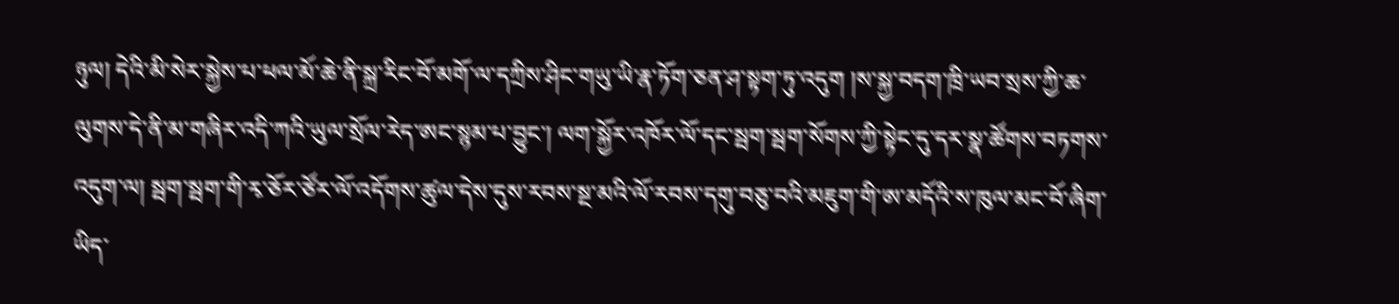ཉུལ། དེའི་མི་སེར་སྐྱེས་པ་ཕལ་མོ་ཆེ་ནི་སྐྲ་རིང་བོ་མགོ་ལ་དཀྲིས་ཤིང་གཡུ་ཡི་རྣ་ཏོག་ཅན་ཤ་སྟག་ཏུ་འདུག །ས་སྐྱ་བདག་ཁྲི་ཡབ་སྲས་ཀྱི་ཆ་ལུགས་དེ་ནི་མ་གཞིར་འདི་ཀའི་ཡུལ་སྲོལ་རེད་ཨང་སྙམ་པ་བྱུང་། ལག་སྐྱོར་འཁོར་ལོ་དང་སྦག་སྦག་སོགས་ཀྱི་སྟེང་དུ་དར་སྣ་ཚོགས་བཏགས་འདུག་ལ། སྦག་སྦག་གི་རྭ་ཅོར་ཙོར་ལོ་འདོགས་ཚུལ་དེས་དུས་རབས་སྔ་མའི་ལོ་རབས་དགུ་བཅུ་བའི་མཇུག་གི་ཨ་མདོའི་ས་ཁུལ་མང་བོ་ཞིག་ཡིད་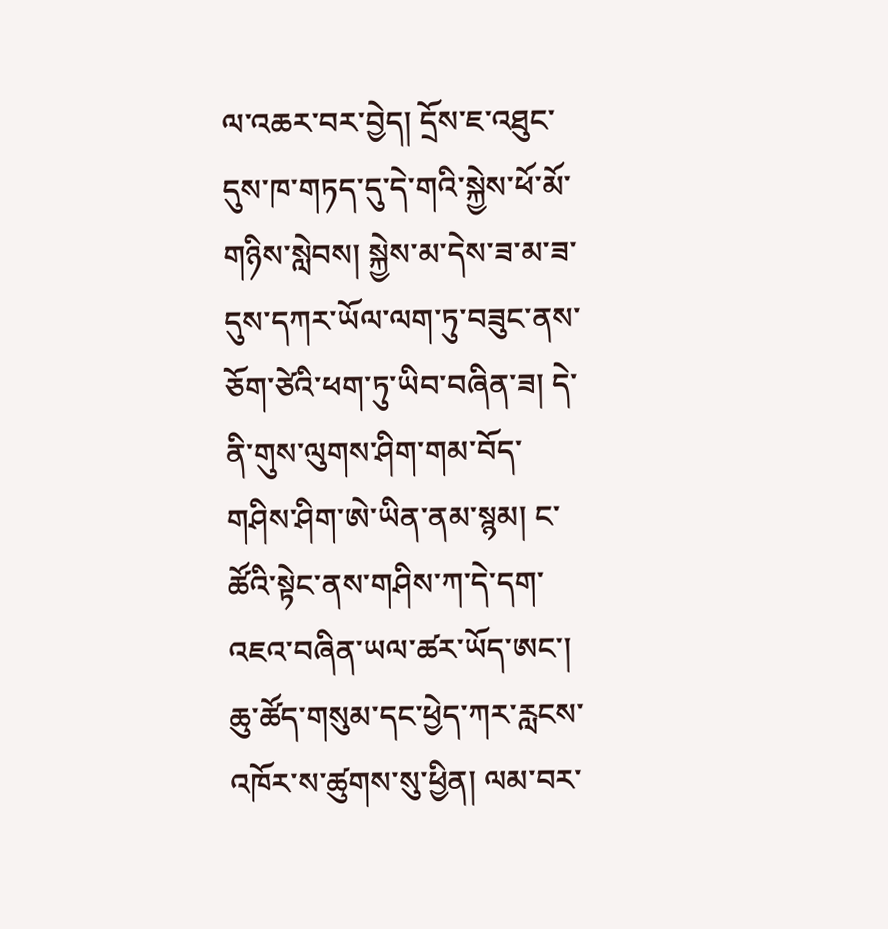ལ་འཆར་བར་བྱེད། དྲོས་ཇ་འཐུང་དུས་ཁ་གཏད་དུ་དེ་གའི་སྐྱེས་ཕོ་མོ་གཉིས་སླེབས། སྐྱེས་མ་དེས་ཟ་མ་ཟ་དུས་དཀར་ཡོལ་ལག་ཏུ་བཟུང་ནས་ཅོག་ཙེའི་ཕག་ཏུ་ཡིབ་བཞིན་ཟ། དེ་ནི་གུས་ལུགས་ཤིག་གམ་བོད་གཤིས་ཤིག་ཨེ་ཡིན་ནམ་སྙམ། ང་ཚོའི་སྟེང་ནས་གཤིས་ཀ་དེ་དག་འཇའ་བཞིན་ཡལ་ཚར་ཡོད་ཨང་། ཆུ་ཚོད་གསུམ་དང་ཕྱེད་ཀར་རླངས་འཁོར་ས་ཚུགས་སུ་ཕྱིན། ལམ་བར་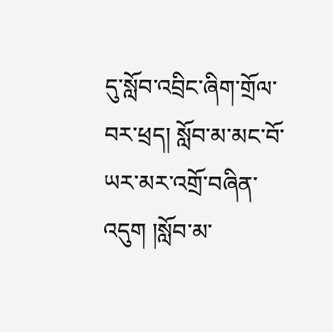དུ་སློབ་འབྲིང་ཞིག་གྲོལ་བར་ཕྲད། སློབ་མ་མང་བོ་ཡར་མར་འགྲོ་བཞིན་འདུག །སློབ་མ་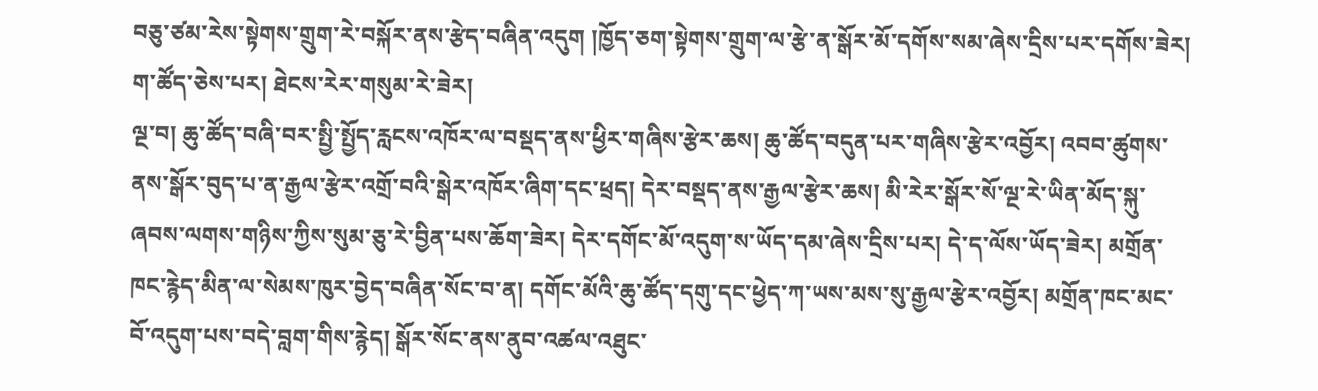བཅུ་ཙམ་རེས་སྟེགས་གྲུག་རེ་བསྐོར་ནས་རྩེད་བཞིན་འདུག །ཁྱོད་ཅག་སྟེགས་གྲུག་ལ་རྩེ་ན་སྒོར་མོ་དགོས་སམ་ཞེས་དྲིས་པར་དགོས་ཟེར། ག་ཚོད་ཅེས་པར། ཐེངས་རེར་གསུམ་རེ་ཟེར།
ལྔ་བ། ཆུ་ཚོད་བཞི་བར་སྤྱི་སྤྱོད་རླངས་འཁོར་ལ་བསྡད་ནས་ཕྱིར་གཞིས་རྩེར་ཆས། ཆུ་ཚོད་བདུན་པར་གཞིས་རྩེར་འབྱོར། འབབ་ཚུགས་ནས་སྒོར་བུད་པ་ན་རྒྱལ་རྩེར་འགྲོ་བའི་སྒེར་འཁོར་ཞིག་དང་ཕྲད། དེར་བསྡད་ནས་རྒྱལ་རྩེར་ཆས། མི་རེར་སྒོར་སོ་ལྔ་རེ་ཡིན་མོད་སྐུ་ཞབས་ལགས་གཉིས་ཀྱིས་སུམ་ཅུ་རེ་བྱིན་པས་ཆོག་ཟེར། དེར་དགོང་མོ་འདུག་ས་ཡོད་དམ་ཞེས་དྲིས་པར། དེ་ད་ལོས་ཡོད་ཟེར། མགྲོན་ཁང་རྙེད་མིན་ལ་སེམས་ཁུར་བྱེད་བཞིན་སོང་བ་ན། དགོང་མོའི་ཆུ་ཚོད་དགུ་དང་ཕྱེད་ཀ་ཡས་མས་སུ་རྒྱལ་རྩེར་འབྱོར། མགྲོན་ཁང་མང་བོ་འདུག་པས་བདེ་བླག་གིས་རྙེད། སྒོར་སོང་ནས་ནུབ་འཚལ་འཐུང་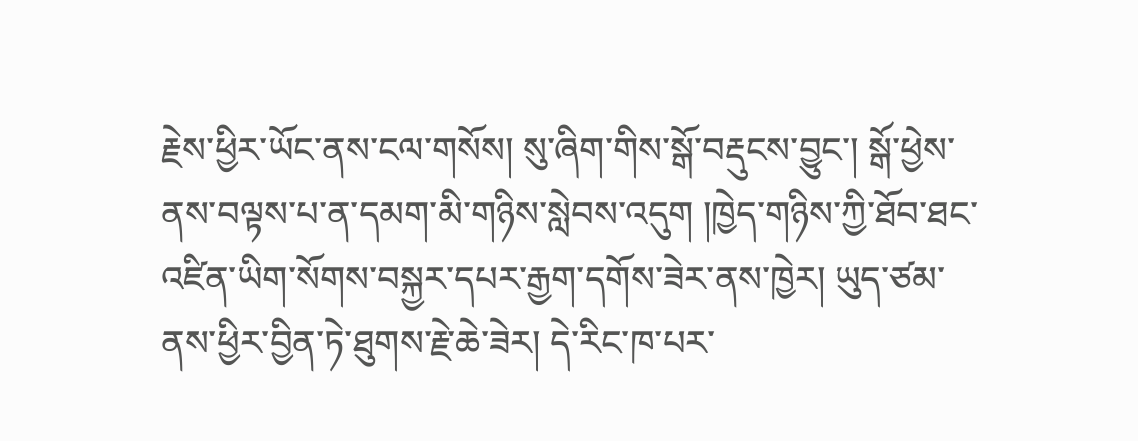རྗེས་ཕྱིར་ཡོང་ནས་ངལ་གསོས། སུ་ཞིག་གིས་སྒོ་བརྡུངས་བྱུང་། སྒོ་ཕྱེས་ནས་བལྟས་པ་ན་དམག་མི་གཉིས་སླེབས་འདུག །ཁྱེད་གཉིས་ཀྱི་ཐོབ་ཐང་འཛིན་ཡིག་སོགས་བསྐྱར་དཔར་རྒྱག་དགོས་ཟེར་ནས་ཁྱེར། ཡུད་ཙམ་ནས་ཕྱིར་བྱིན་ཏེ་ཐུགས་རྗེ་ཆེ་ཟེར། དེ་རིང་ཁ་པར་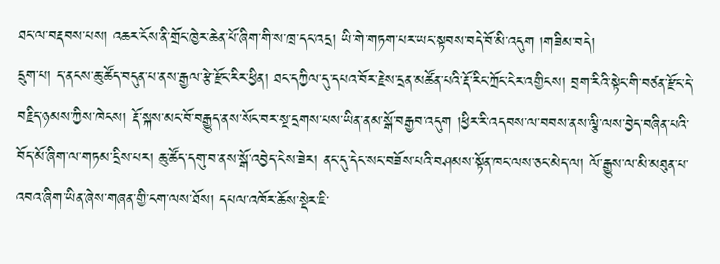ཐང་ལ་བརྡབས་པས། འཆར་ངོས་ནི་གྲོང་ཁྱེར་ཆེན་པོ་ཞིག་གི་ས་ཁྲ་དང་འདྲ། ཡི་གེ་གཏག་པར་ཡང་སྟབས་བདེ་བོ་མི་འདུག །གཟིམ་བདེ།
དྲུག་པ། ད་ནངས་ཆུ་ཚོད་བདུན་པ་ནས་རྒྱལ་རྩེ་རྫོང་རིར་ཕྱིན། ཐང་དཀྱིལ་དུ་དཔའ་བོར་རྗེས་དྲན་མཚོན་པའི་རྡོ་རིང་ཀྲོང་ངེར་འགྱིངས། བྲག་རིའི་སྟེང་གི་བཙན་རྫོང་དེ་བརྗིད་ཉམས་ཀྱིས་ཁེངས། རྡོ་སྐས་མང་བོ་བརྒྱུད་ནས་སོང་བར་སྔ་དྲགས་པས་ཡིན་ནམ་སྒོ་བརྒྱབ་འདུག །ཕྱིར་རི་འདབས་ལ་བབས་ནས་ལྕི་ལས་བྱེད་བཞིན་པའི་བོད་མོ་ཞིག་ལ་གཏམ་དྲིས་པར། ཆུ་ཚོད་དགུ་བ་ནས་སྒོ་འབྱེད་ངེས་ཟེར། ནང་དུ་དེང་སང་བཟོས་པའི་བཤམས་སྟོན་ཁང་ལས་ཅང་མེད་ལ། ལོ་རྒྱུས་ལ་མི་མཐུན་པ་འབའ་ཞིག་ཡིན་ཞེས་གཞན་གྱི་ངག་ལས་ཐོས། དཔལ་འཁོར་ཆོས་སྡེར་ཇི་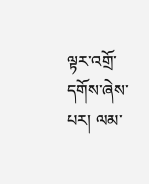ལྟར་འགྲོ་དགོས་ཞེས་པར། ལམ་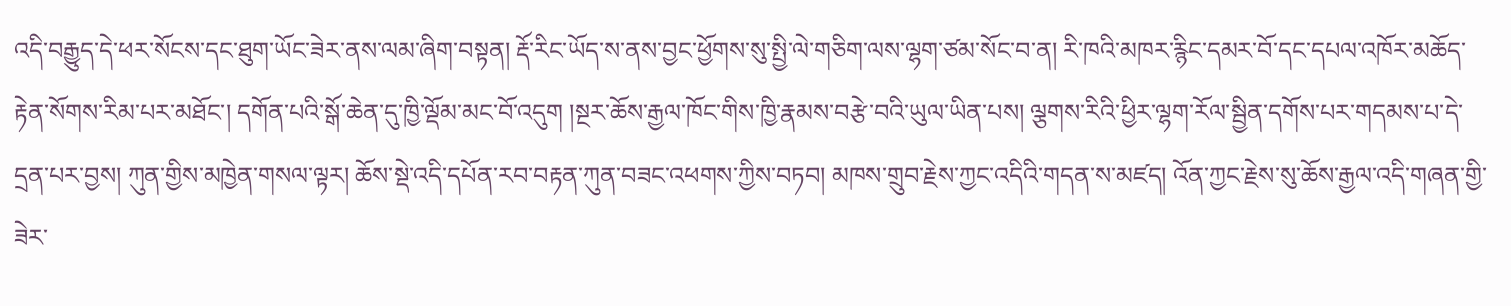འདི་བརྒྱུད་དེ་ཕར་སོངས་དང་ཐུག་ཡོང་ཟེར་ནས་ལམ་ཞིག་བསྟན། རྡོ་རིང་ཡོད་ས་ནས་བྱང་ཕྱོགས་སུ་སྤྱི་ལེ་གཅིག་ལས་ལྷག་ཙམ་སོང་བ་ན། རི་ཁའི་མཁར་རྙིང་དམར་བོ་དང་དཔལ་འཁོར་མཆོད་རྟེན་སོགས་རིམ་པར་མཐོང་། དགོན་པའི་སྒོ་ཆེན་དུ་ཁྱི་ལྡོམ་མང་བོ་འདུག །སྔར་ཆོས་རྒྱལ་ཁོང་གིས་ཁྱི་རྣམས་བརྩེ་བའི་ཡུལ་ཡིན་པས། ལྕགས་རིའི་ཕྱིར་ལྷག་རོལ་སྦྱིན་དགོས་པར་གདམས་པ་དེ་དྲན་པར་བྱས། ཀུན་གྱིས་མཁྱེན་གསལ་ལྟར། ཆོས་སྡེ་འདི་དཔོན་རབ་བརྟན་ཀུན་བཟང་འཕགས་ཀྱིས་བཏབ། མཁས་གྲུབ་རྗེས་ཀྱང་འདིའི་གདན་ས་མཛད། འོན་ཀྱང་རྗེས་སུ་ཆོས་རྒྱལ་འདི་གཞན་གྱི་ཟེར་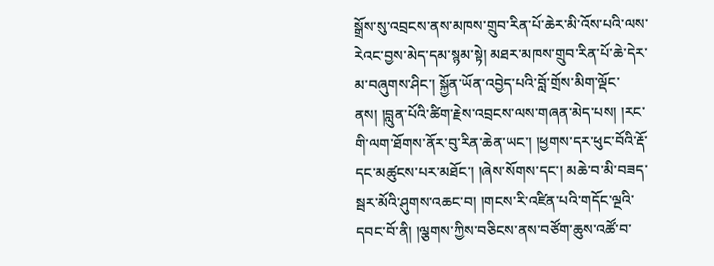སྒྲོས་སུ་འབྲངས་ནས་མཁས་གྲུབ་རིན་པོ་ཆེར་མི་འོས་པའི་ལས་རེའང་བྱས་མེད་དམ་སྙམ་སྟེ། མཐར་མཁས་གྲུབ་རིན་པོ་ཆེ་དེར་མ་བཞུགས་ཤིང་། སྐྱོན་ཡོན་འབྱེད་པའི་བློ་གྲོས་མིག་ལྡོང་ནས། །བླུན་པོའི་ཚིག་རྗེས་འབྲངས་ལས་གཞན་མེད་པས། །རང་གི་ལག་ཐོགས་ནོར་བུ་རིན་ཆེན་ཡང་། །ཕྱགས་དར་ཕུང་བོའི་རྡོ་དང་མཚུངས་པར་མཐོང་། །ཞེས་སོགས་དང་། མཆེ་བ་མི་བཟད་སྦར་མོའི་ཤུགས་འཆང་བ། །གངས་རི་འཛིན་པའི་གདོང་ལྔའི་དབང་བོ་ནི། །ལྕགས་ཀྱིས་བཅིངས་ནས་བཙོག་ཆུས་འཚོ་བ་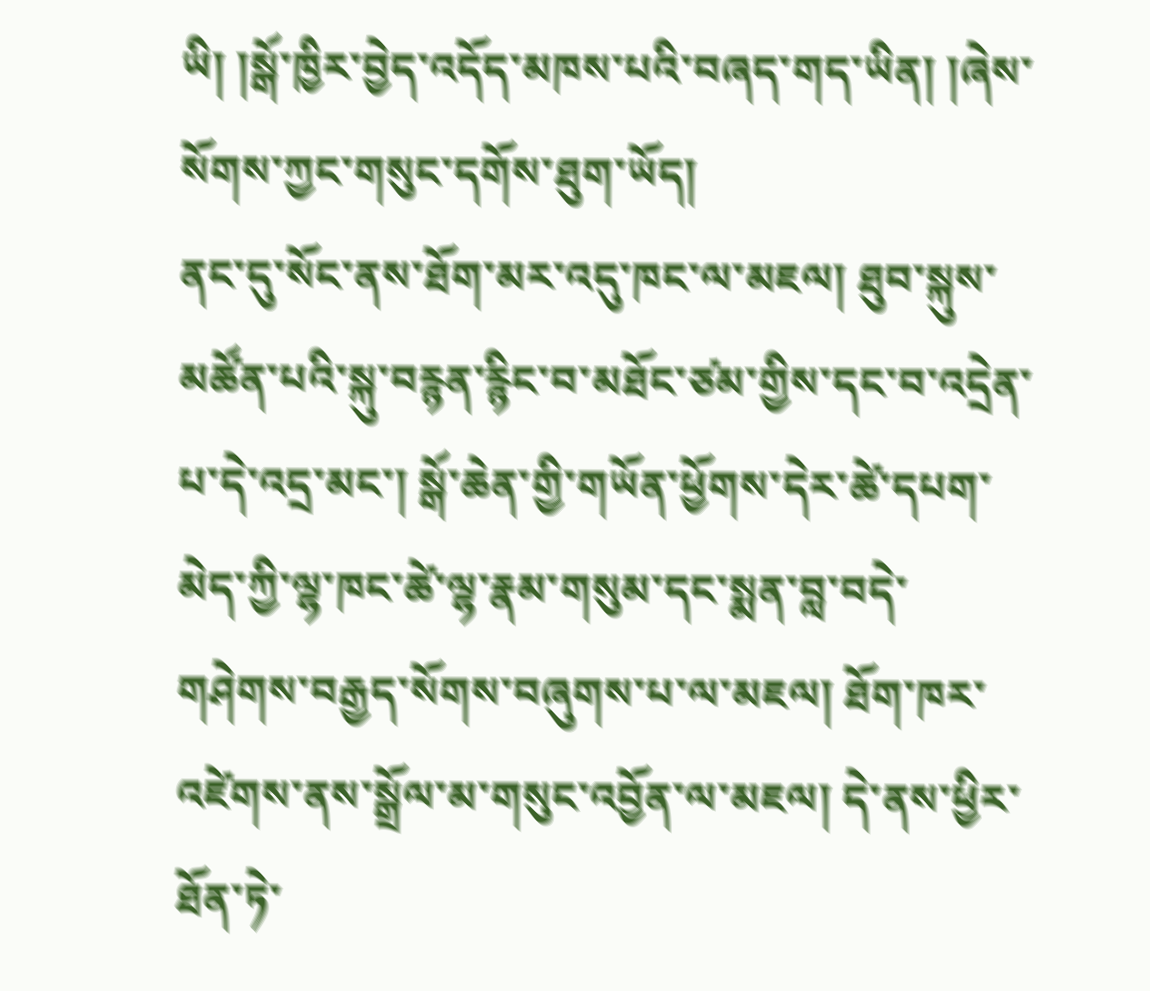ཡི། །སྒོ་ཁྱིར་བྱེད་འདོད་མཁས་པའི་བཞད་གད་ཡིན། །ཞེས་སོགས་ཀྱང་གསུང་དགོས་ཐུག་ཡོད།
ནང་དུ་སོང་ནས་ཐོག་མར་འདུ་ཁང་ལ་མཇལ། ཐུབ་སྐུས་མཚོན་པའི་སྐུ་བརྙན་རྙིང་བ་མཐོང་ཙམ་གྱིས་དང་བ་འདྲེན་པ་དེ་འདྲ་མང་། སྒོ་ཆེན་གྱི་གཡོན་ཕྱོགས་དེར་ཚེ་དཔག་མེད་ཀྱི་ལྷ་ཁང་ཚེ་ལྷ་རྣམ་གསུམ་དང་སྨན་བླ་བདེ་གཤེགས་བརྒྱད་སོགས་བཞུགས་པ་ལ་མཇལ། ཐོག་ཁར་འཛེགས་ནས་སྒྲོལ་མ་གསུང་འབྱོན་ལ་མཇལ། དེ་ནས་ཕྱིར་ཐོན་ཏེ་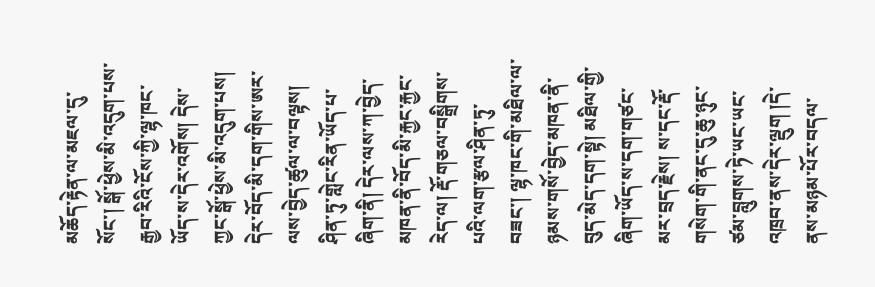མཆོད་རྟེན་ལ་མཇལ་དུ་སོང་། སྒོ་ཕྱེས་མི་འདུག་པས་རྒྱབ་རིའི་ངོས་ཀྱི་ལྷ་ཁང་ཡོད་ས་དེར་འགོས། དེས་ཀྱང་སྒོ་ཕྱེས་མི་འདུག་པས། དེར་བོད་མི་དག་གིས་ཨར་ལས་བྱེད་ཚུལ་ལ་བལྟས། ཤིན་ཏུ་གླེང་རིན་ཡོད་པ་ཞིག་ནི། དེར་ལས་ཀ་བྱེད་མཁན་ནི་བོད་མི་རྐྱང་རྐྱང་རེད་ལ། རྡོ་གཅལ་བསྒྲིགས་པའི་ལག་རྩལ་ཤིན་ཏུ་བཟང་། ལྷ་ཁང་གི་མཐིལ་ལ་ཉམས་གསོ་བྱེད་མཁན་ནི་བུད་མེད་དག་སྟེ། མཐིལ་གྱི་ཞིག་ཡོད་ས་དག་གཙང་མར་བྲད་རྗེས། ས་དང་རྡོ་གསེག་གི་ནང་དུ་ཆུ་ཉུང་ཙམ་བླུགས་ཏེ་ཡང་ཡང་འཁྲབ་ནས་དེར་ལྡུག །དེ་ནས་མཉམ་པོར་བདལ་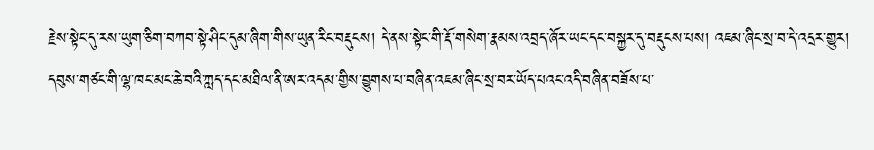རྗེས་སྟེང་དུ་རས་ཡུག་ཅིག་བཀབ་སྟེ་ཤིང་དུམ་ཞིག་གིས་ཡུན་རིང་བརྡུངས། དེ་ནས་སྟེང་གི་རྡོ་གསེག་རྣམས་འབྲད་ཞོར་ཡང་དང་བསྐྱར་དུ་བརྡུངས་པས། འཇམ་ཞིང་སྲ་བ་དེ་འདྲར་གྱུར། དབུས་གཙང་གི་ལྷ་ཁང་མང་ཆེ་བའི་ཀླད་དང་མཐིལ་ནི་ཨར་འདམ་གྱིས་བྱུགས་པ་བཞིན་འཇམ་ཞིང་སྲ་བར་ཡོད་པའང་འདི་བཞིན་བཟོས་པ་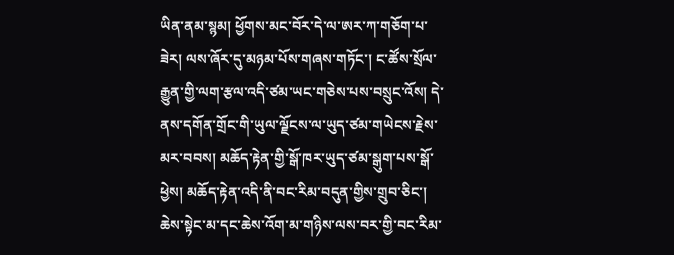ཡིན་ནམ་སྙམ། ཕྱོགས་མང་བོར་དེ་ལ་ཨར་ཀ་གཅོག་པ་ཟེར། ལས་ཞོར་དུ་མཉམ་པོས་གཞས་གཏོང་། ང་ཚོས་སྲོལ་རྒྱུན་གྱི་ལག་རྩལ་འདི་ཙམ་ཡང་གཅེས་པས་བསྲུང་འོས། དེ་ནས་དགོན་གྲོང་གི་ཡུལ་ལྗོངས་ལ་ཡུད་ཙམ་གཡེངས་རྗེས་མར་བབས། མཆོད་རྟེན་གྱི་སྒོ་ཁར་ཡུད་ཙམ་སྒུག་པས་སྒོ་ཕྱེས། མཆོད་རྟེན་འདི་ནི་བང་རིམ་བདུན་གྱིས་གྲུབ་ཅིང་། ཆེས་སྟེང་མ་དང་ཆེས་འོག་མ་གཉིས་ལས་བར་གྱི་བང་རིམ་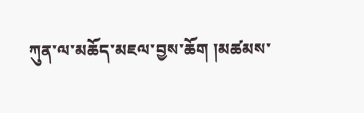ཀུན་ལ་མཆོད་མཇལ་བྱས་ཆོག །མཚམས་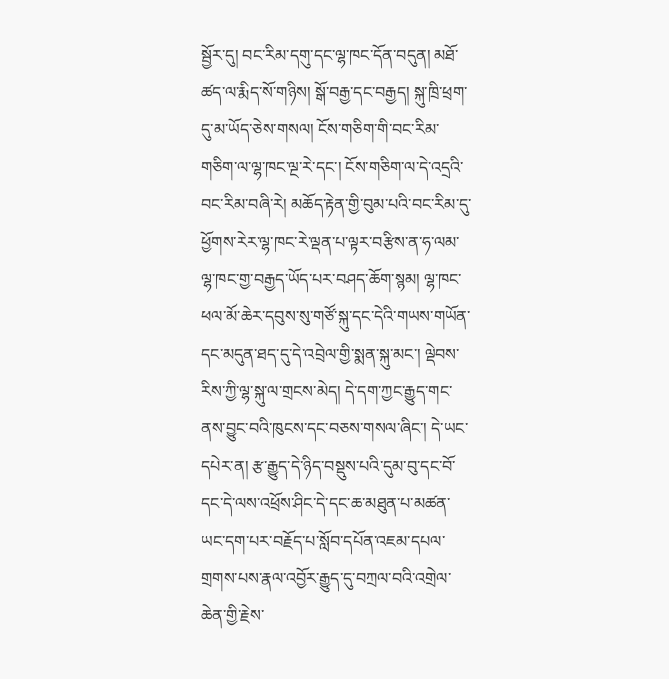སྦྱོར་དུ། བང་རིམ་དགུ་དང་ལྷ་ཁང་དོན་བདུན། མཐོ་ཚད་ལ་རྨིད་སོ་གཉིས། སྒོ་བརྒྱ་དང་བརྒྱད། སྐུ་ཁྲི་ཕྲག་དུ་མ་ཡོད་ཅེས་གསལ། ངོས་གཅིག་གི་བང་རིམ་གཅིག་ལ་ལྷ་ཁང་ལྔ་རེ་དང་། ངོས་གཅིག་ལ་དེ་འདྲའི་བང་རིམ་བཞི་རེ། མཆོད་རྟེན་གྱི་བུམ་པའི་བང་རིམ་དུ་ཕྱོགས་རེར་ལྷ་ཁང་རེ་ལྡན་པ་ལྟར་བརྩིས་ན་ཧ་ལམ་ལྷ་ཁང་གྱ་བརྒྱད་ཡོད་པར་བཤད་ཆོག་སྙམ། ལྷ་ཁང་ཕལ་མོ་ཆེར་དབུས་སུ་གཙོ་སྐུ་དང་དེའི་གཡས་གཡོན་དང་མདུན་ཐད་དུ་དེ་འབྲེལ་གྱི་སྨན་སྐུ་མང་། ལྡེབས་རིས་ཀྱི་ལྷ་སྐུ་ལ་གྲངས་མེད། དེ་དག་ཀྱང་རྒྱུད་གང་ནས་བྱུང་བའི་ཁུངས་དང་བཅས་གསལ་ཞིང་། དེ་ཡང་དཔེར་ན། རྩ་རྒྱུད་དེ་ཉིད་བསྡུས་པའི་དུམ་བུ་དང་བོ་དང་དེ་ལས་འཕྲོས་ཤིང་དེ་དང་ཆ་མཐུན་པ་མཚན་ཡང་དག་པར་བརྗོད་པ་སློབ་དཔོན་འཇམ་དཔལ་གྲགས་པས་རྣལ་འབྱོར་རྒྱུད་དུ་བཀྲལ་བའི་འགྲེལ་ཆེན་གྱི་རྗེས་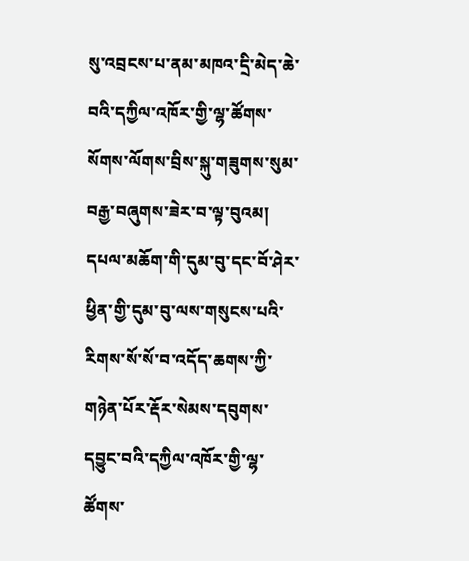སུ་འབྲངས་པ་ནམ་མཁའ་དྲི་མེད་ཆེ་བའི་དཀྱིལ་འཁོར་གྱི་ལྷ་ཚོགས་སོགས་ལོགས་བྲིས་སྐུ་གཟུགས་སུམ་བརྒྱ་བཞུགས་ཟེར་བ་ལྟ་བུའམ། དཔལ་མཆོག་གི་དུམ་བུ་དང་བོ་ཤེར་ཕྱིན་གྱི་དུམ་བུ་ལས་གསུངས་པའི་རིགས་སོ་སོ་བ་འདོད་ཆགས་ཀྱི་གཉེན་པོར་རྡོར་སེམས་དབུགས་དབྱུང་བའི་དཀྱིལ་འཁོར་གྱི་ལྷ་ཚོགས་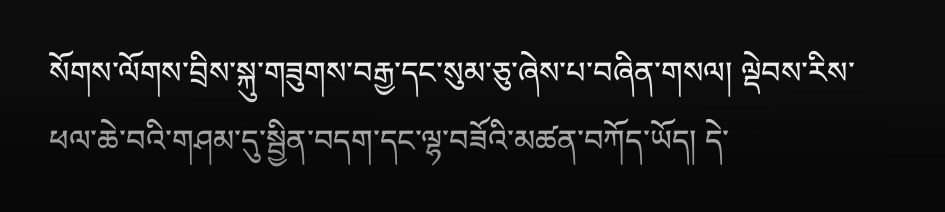སོགས་ལོགས་བྲིས་སྐུ་གཟུགས་བརྒྱ་དང་སུམ་ཅུ་ཞེས་པ་བཞིན་གསལ། ལྡེབས་རིས་ཕལ་ཆེ་བའི་གཤམ་དུ་སྦྱིན་བདག་དང་ལྷ་བཟོའི་མཚན་བཀོད་ཡོད། དེ་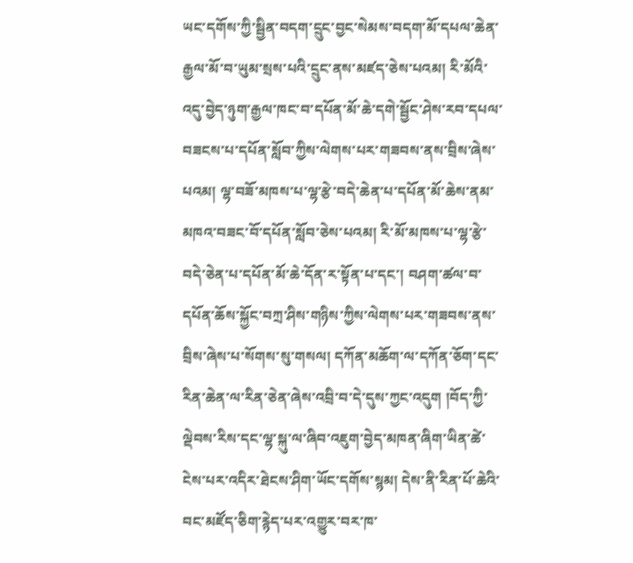ཡང་དགོས་ཀྱི་སྦྱིན་བདག་དྲུང་བྱང་སེམས་བདག་མོ་དཔལ་ཆེན་རྒྱལ་མོ་བ་ཡུམ་སྲས་པའི་དྲུང་ནས་མཛད་ཅེས་པའམ། རི་མོའི་འདུ་བྱེད་ཉུག་རྒྱལ་ཁང་བ་དཔོན་མོ་ཆེ་དགེ་སྦྱོང་ཤེས་རབ་དཔལ་བཟངས་པ་དཔོན་སློབ་ཀྱིས་ལེགས་པར་གཟབས་ནས་བྲིས་ཞེས་པའམ། ལྷ་བཟོ་མཁས་པ་ལྷ་རྩེ་བདེ་ཆེན་པ་དཔོན་མོ་ཆེས་ནམ་མཁའ་བཟང་བོ་དཔོན་སློབ་ཅེས་པའམ། རི་མོ་མཁས་པ་ལྷ་རྩེ་བདེ་ཅེན་པ་དཔོན་མོ་ཆེ་དོན་ར་སྟོན་པ་དང་། བཤག་ཚལ་བ་དཔོན་ཆོས་སྐྱོང་བཀྲ་ཤིས་གཉིས་ཀྱིས་ལེགས་པར་གཟབས་ནས་བྲིས་ཞེས་པ་སོགས་སུ་གསལ། དཀོན་མཆོག་ལ་དཀོན་ཅོག་དང་རིན་ཆེན་ལ་རིན་ཅེན་ཞེས་འབྲི་བ་དེ་དུས་ཀྱང་འདུག །བོད་ཀྱི་ལྡེབས་རིས་དང་ལྷ་སྐུ་ལ་ཞིབ་འཇུག་བྱེད་མཁན་ཞིག་ཡིན་ཚེ་ངེས་པར་འདིར་ཐེངས་ཤིག་ཡོང་དགོས་སྙམ། དེས་ནི་རིན་པོ་ཆེའི་བང་མཛོད་ཅིག་རྙེད་པར་འགྱུར་བར་ཁ་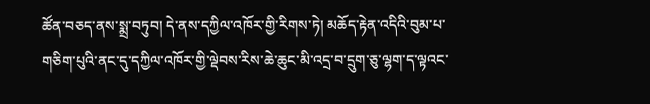ཚོན་བཅད་ནས་སྨྲ་བཏུབ། དེ་ནས་དཀྱིལ་འཁོར་གྱི་རིགས་ཏེ། མཆོད་རྟེན་འདིའི་བུམ་པ་གཅིག་པུའི་ནང་དུ་དཀྱིལ་འཁོར་གྱི་ལྡེབས་རིས་ཆེ་ཆུང་མི་འདྲ་བ་དྲུག་ཅུ་ལྷག་ད་ལྟའང་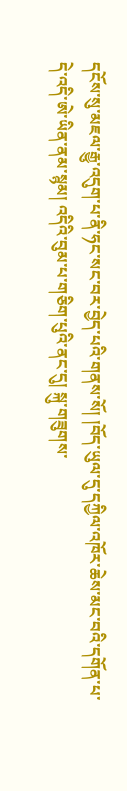དངོས་སུ་མཇལ་རྒྱུ་འདུག་པ་ནི་ཧང་སང་བར་བྱེད་པའི་གནས་སོ། །བོད་ཡུལ་དུ་དཀྱིལ་འཁོར་ཆེས་མང་བའི་དགོན་པ་དེ་འདི་ཨེ་ཡིན་ནམ་སྙམ། འདིའི་བུམ་པ་གཅིག་པུའི་ནང་དུ། སྐུ་གཟུགས་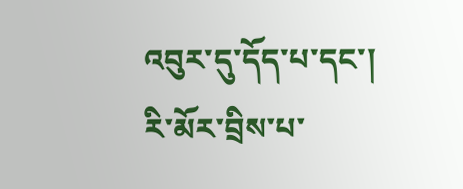འབུར་དུ་དོད་པ་དང་། རི་མོར་བྲིས་པ་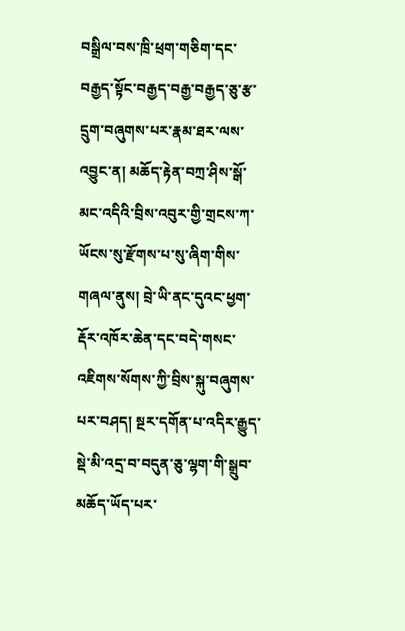བསྒྲིལ་བས་ཁྲི་ཕྲག་གཅིག་དང་བརྒྱད་སྟོང་བརྒྱད་བརྒྱ་བརྒྱད་ཅུ་རྩ་དྲུག་བཞུགས་པར་རྣམ་ཐར་ལས་འབྱུང་ན། མཆོད་རྟེན་བཀྲ་ཤིས་སྒོ་མང་འདིའི་བྲིས་འབུར་གྱི་གྲངས་ཀ་ཡོངས་སུ་རྫོགས་པ་སུ་ཞིག་གིས་གཞལ་ནུས། བྲེ་ཡི་ནང་དུའང་ཕྱག་རྡོར་འཁོར་ཆེན་དང་བདེ་གསང་འཇིགས་སོགས་ཀྱི་བྲིས་སྐུ་བཞུགས་པར་བཤད། སྔར་དགོན་པ་འདིར་རྒྱུད་སྡེ་མི་འདྲ་བ་བདུན་ཅུ་ལྷག་གི་སྒྲུབ་མཆོད་ཡོད་པར་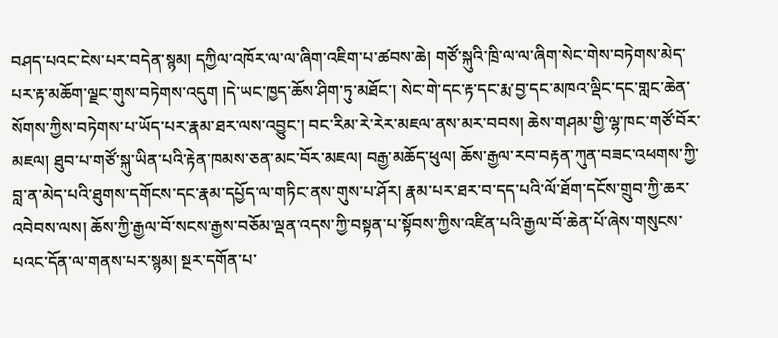བཤད་པའང་ངེས་པར་བདེན་སྙམ། དཀྱིལ་འཁོར་ལ་ལ་ཞིག་འཇིག་པ་ཚབས་ཆེ། གཙོ་སྐུའི་ཁྲི་ལ་ལ་ཞིག་སེང་གེས་བཏེགས་མེད་པར་རྟ་མཆོག་ལྗང་གུས་བཏེགས་འདུག །དེ་ཡང་ཁྱད་ཆོས་ཤིག་ཏུ་མཐོང་། སེང་གེ་དང་རྟ་དང་རྨ་བྱ་དང་མཁའ་ལྡིང་དང་གླང་ཆེན་སོགས་ཀྱིས་བཏེགས་པ་ཡོད་པར་རྣམ་ཐར་ལས་འབྱུང་། བང་རིམ་རེ་རེར་མཇལ་ནས་མར་བབས། ཆེས་གཤམ་གྱི་ལྷ་ཁང་གཙོ་བོར་མཇལ། ཐུབ་པ་གཙོ་སྐུ་ཡིན་པའི་རྟེན་ཁམས་ཅན་མང་བོར་མཇལ། བརྒྱ་མཆོད་ཕུལ། ཆོས་རྒྱལ་རབ་བརྟན་ཀུན་བཟང་འཕགས་ཀྱི་བླ་ན་མེད་པའི་ཐུགས་དགོངས་དང་རྣམ་དཔྱོད་ལ་གཏིང་ནས་གུས་པ་ཤོར། རྣམ་པར་ཐར་བ་དད་པའི་ལོ་ཐོག་དངོས་གྲུབ་ཀྱི་ཆར་འབེབས་ལས། ཆོས་ཀྱི་རྒྱལ་བོ་སངས་རྒྱས་བཅོམ་ལྡན་འདས་ཀྱི་བསྟན་པ་སྟོབས་ཀྱིས་འཛིན་པའི་རྒྱལ་བོ་ཆེན་པོ་ཞེས་གསུངས་པའང་དོན་ལ་གནས་པར་སྙམ། སྔར་དགོན་པ་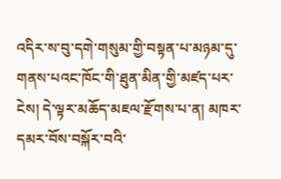འདིར་ས་བུ་དགེ་གསུམ་གྱི་བསྟན་པ་མཉམ་དུ་གནས་པའང་ཁོང་གི་ཐུན་མིན་གྱི་མཛད་པར་ངེས། དེ་ལྟར་མཆོད་མཇལ་རྫོགས་པ་ན། མཁར་དམར་བོས་བསྐོར་བའི་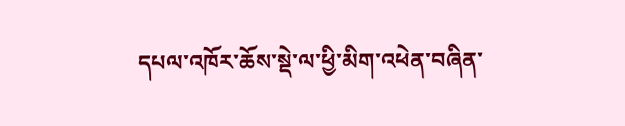དཔལ་འཁོར་ཆོས་སྡེ་ལ་ཕྱི་མིག་འཕེན་བཞིན་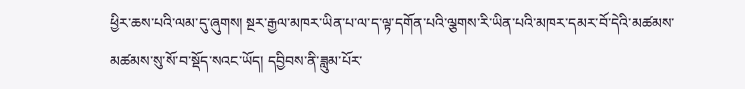ཕྱིར་ཆས་པའི་ལམ་དུ་ཞུགས། སྔར་རྒྱལ་མཁར་ཡིན་པ་ལ་ད་ལྟ་དགོན་པའི་ལྕགས་རི་ཡིན་པའི་མཁར་དམར་བོ་དེའི་མཚམས་མཚམས་སུ་སོ་བ་སྡོད་སའང་ཡོད། དབྱིབས་ནི་ཟླུམ་པོར་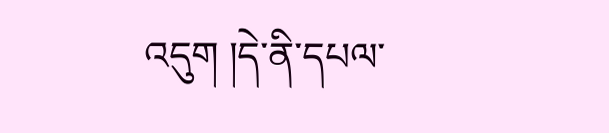འདུག །དེ་ནི་དཔལ་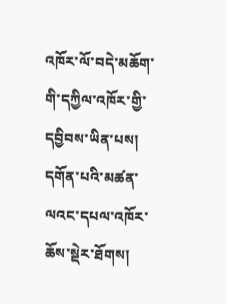འཁོར་ལོ་བདེ་མཆོག་གི་དཀྱིལ་འཁོར་གྱི་དབྱིབས་ཡིན་པས། དགོན་པའི་མཚན་ལའང་དཔལ་འཁོར་ཆོས་སྡེར་ཐོགས།